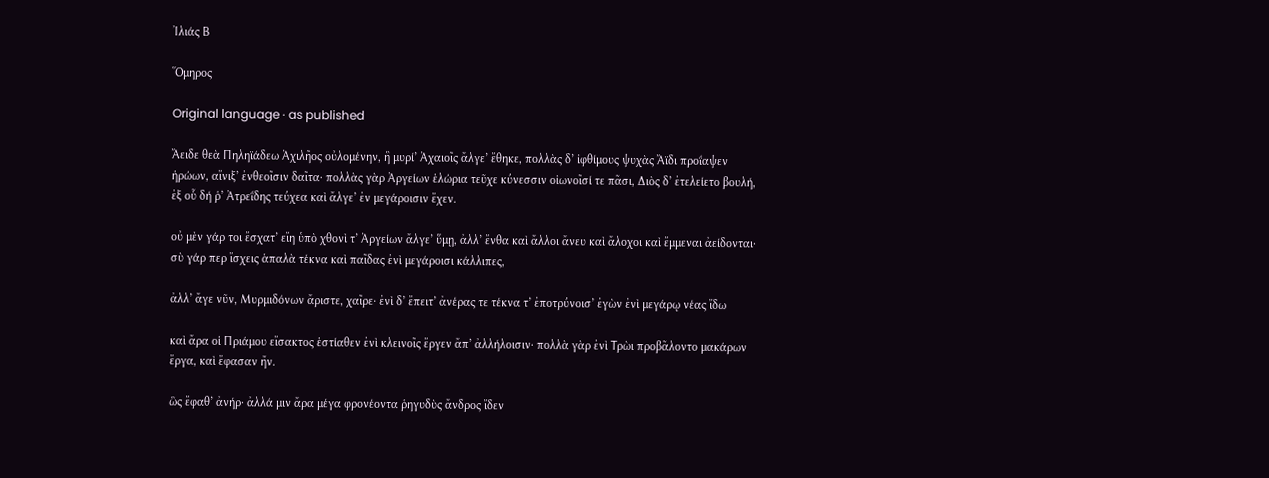Ἰλιάς Β

Ὅμηρος

Original language · as published

Ἄειδε θεὰ Πηληϊάδεω Ἀχιλῆος οὐλομένην, ἣ μυρί’ Ἀχαιοῖς ἄλγε’ ἔθηκε, πολλὰς δ’ ἰφθίμους ψυχὰς Ἄϊδι προΐαψεν ἡρώων, αἴνιξ’ ἐνθεοῖσιν δαῖτα· πολλὰς γὰρ Ἀργείων ἑλώρια τεῦχε κύνεσσιν οἰωνοῖσί τε πᾶσι, Διὸς δ’ ἐτελείετο βουλή, ἐξ οὗ δή ῥ’ Ἀτρεΐδης τεύχεα καὶ ἄλγε’ ἐν μεγάροισιν ἔχεν.

οὐ μὲν γάρ τοι ἔσχατ’ εἴη ὑπὸ χθονὶ τ’ Ἀργείων ἄλγε’ ὕμῃ, ἀλλ’ ἔνθα καὶ ἄλλοι ἄνευ καὶ ἄλοχοι καὶ ἔμμεναι ἀείδονται· σὺ γάρ περ ἴσχεις ἁπαλὰ τέκνα καὶ παῖδας ἐνὶ μεγάροισι κάλλιπες,

ἀλλ’ ἄγε νῦν, Μυρμιδόνων ἄριστε, χαῖρε· ἐνὶ δ’ ἔπειτ’ ἀνέρας τε τέκνα τ’ ἐποτρύνοισ’ ἐγὼν ἐνὶ μεγάρῳ νέας ἴδω

καὶ ἄρα οἱ Πριάμου εἴσακτος ἑστίαθεν ἐνὶ κλεινοῖς ἔργεν ἄπ’ ἀλλήλοισιν· πολλὰ γὰρ ἐνὶ Τρὼι προβᾶλοντο μακάρων ἔργα, καὶ ἔφασαν ἤν.

ὣς ἔφαθ’ ἀνήρ· ἀλλά μιν ἄρα μέγα φρονέοντα ῥηγυδὺς ἄνδρος ἴδεν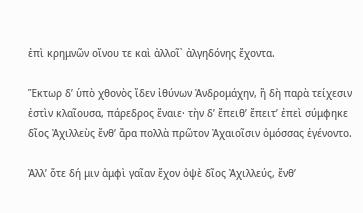ἐπὶ κρημνῶν οἴνου τε καὶ ἀλλοῖ᾽ ἀλγηδόνης ἔχοντα.

Ἕκτωρ δ’ ὑπὸ χθονὸς ἴδεν ἰθύνων Ἀνδρομάχην, ἣ δὴ παρὰ τείχεσιν ἐστὶν κλαῖουσα, πάρεδρος ἔναιε· τὴν δ’ ἔπειθ’ ἔπειτ’ ἐπεὶ σύμφηκε δῖος Ἀχιλλεὺς ἔνθ’ ἄρα πολλὰ πρῶτον Ἀχαιοῖσιν ὀμόσσας ἐγένοντο.

Ἀλλ’ ὅτε δή μιν ἀμφὶ γαῖαν ἔχον ὀψὲ δῖος Ἀχιλλεύς, ἔνθ’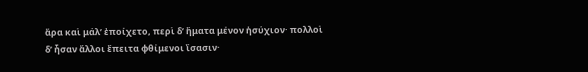ἄρα καὶ μάλ’ ἐποίχετο, περὶ δ’ ἤματα μένον ἡσύχιον· πολλοὶ δ’ ἦσαν ἄλλοι ἔπειτα φθίμενοι ἴσασιν·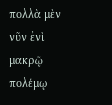πολλὰ μὲν νῦν ἐνὶ μακρῷ πολέμῳ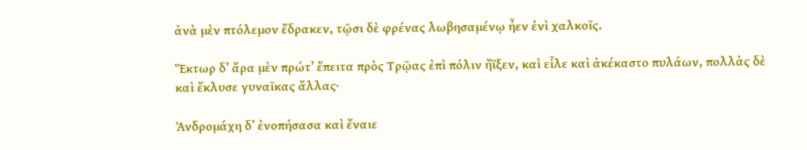ἀνὰ μὲν πτόλεμον ἔδρακεν, τῷσι δὲ φρένας λωβησαμένῳ ἦεν ἐνὶ χαλκοῖς.

Ἕκτωρ δ’ ἄρα μὲν πρώτ’ ἔπειτα πρὸς Τρῷας ἐπὶ πόλιν ἤϊξεν, καὶ εἷλε καὶ ἀκέκαστο πυλάων, πολλὰς δὲ καὶ ἔκλυσε γυναῖκας ἄλλας·

Ἀνδρομάχη δ’ ἐνοπήσασα καὶ ἔναιε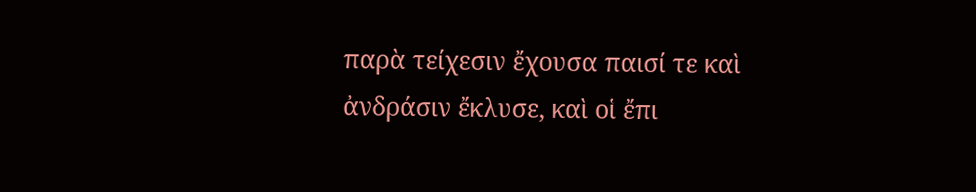παρὰ τείχεσιν ἔχουσα παισί τε καὶ ἀνδράσιν ἔκλυσε, καὶ οἱ ἔπι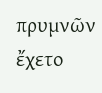πρυμνῶν ἔχετο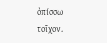ὀπίσσω τοῖχον.